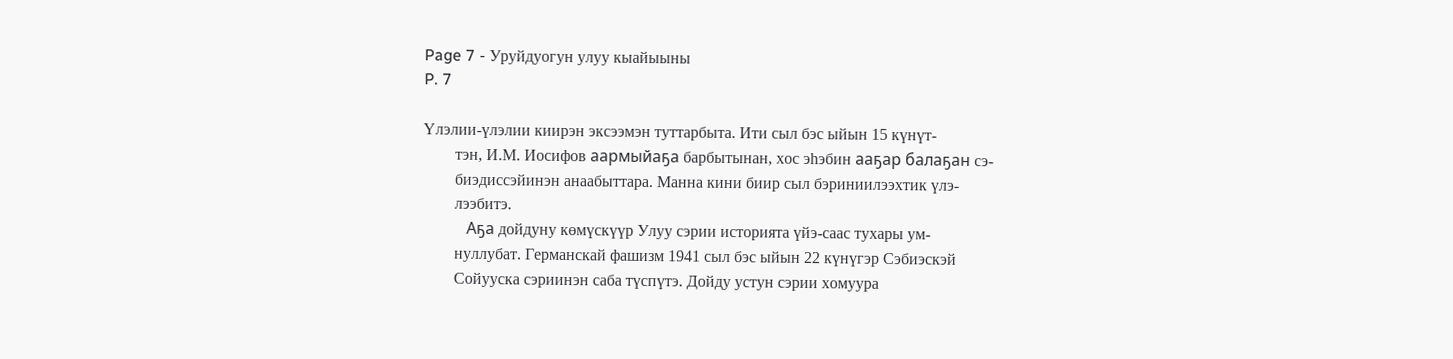Page 7 - Уруйдуогун улуу кыайыыны
P. 7

Үлэлии-үлэлии киирэн эксээмэн туттарбыта. Ити сыл бэс ыйын 15 күнүт-
        тэн, И.М. Иосифов аармыйаҕа барбытынан, хос эһэбин ааҕар балаҕан сэ-
        биэдиссэйинэн анаабыттара. Манна кини биир сыл бэриниилээхтик үлэ-
        лээбитэ.
           Аҕа дойдуну көмүскүүр Улуу сэрии историята үйэ-саас тухары ум-
        нуллубат. Германскай фашизм 1941 сыл бэс ыйын 22 күнүгэр Сэбиэскэй
        Сойууска сэриинэн саба түспүтэ. Дойду устун сэрии хомуура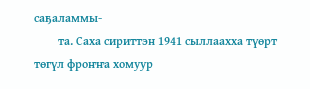саҕаламмы-
        та. Саха сириттэн 1941 сыллаахха түөрт төгүл фроҥҥа хомуур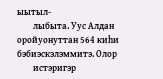ыытыл-
        лыбыта. Уус Алдан оройуонуттан 564 киһи бэбиэскэлэммитэ. Олор
        истэригэр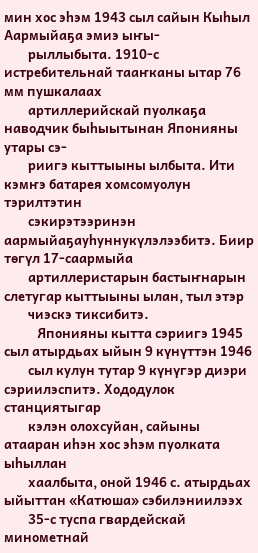мин хос эһэм 1943 сыл сайын Кыһыл Аармыйаҕа эмиэ ыҥы-
        рыллыбыта. 1910-с истребительнай тааҥканы ытар 76 мм пушкалаах
        артиллерийскай пуолкаҕа наводчик быһыытынан Японияны утары сэ-
        риигэ кыттыыны ылбыта. Ити кэмҥэ батарея хомсомуолун тэрилтэтин
        сэкирэтээринэн аармыйаҕауһуннукүлэлээбитэ. Биир төгүл 17-саармыйа
        артиллеристарын бастыҥнарын слетугар кыттыыны ылан, тыл этэр
        чиэскэ тиксибитэ.
           Японияны кытта сэриигэ 1945 сыл атырдьах ыйын 9 күнүттэн 1946
        сыл кулун тутар 9 күнүгэр диэри сэриилэспитэ. Хододулок станциятыгар
        кэлэн олохсуйан, сайыны атааран иһэн хос эһэм пуолката ыһыллан
        хаалбыта, оной 1946 с. атырдьах ыйыттан «Катюша» сэбилэниилээх
        35-с туспа гвардейскай минометнай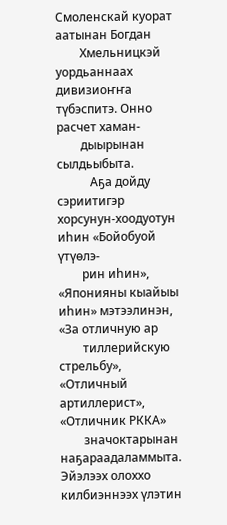Смоленскай куорат аатынан Богдан
        Хмельницкэй уордьаннаах дивизиоҥҥа түбэспитэ. Онно расчет хаман-
        дыырынан сылдьыбыта.
           Аҕа дойду сэриитигэр хорсунун-хоодуотун иһин «Бойобуой үтүөлэ-
        рин иһин», «Японияны кыайыы иһин» мэтээлинэн, «За отличную ар
        тиллерийскую стрельбу», «Отличный артиллерист», «Отличник РККА»
        значоктарынан наҕараадаламмыта. Эйэлээх олоххо килбиэннээх үлэтин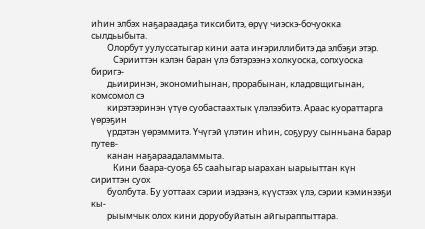иһин элбэх наҕараадаҕа тиксибитэ, өрүү чиэскэ-бочуокка сылдьыбыта.
        Олорбут уулуссатыгар кини аата иҥэриллибитэ да элбэҕи этэр.
           Сэрииттэн кэлэн баран үлэ бэтэрээнэ холкуоска, сопхуоска биригэ-
        дьииринэн, экономиһынан, прорабынан, кладовщигынан, комсомол сэ
        кирэтээринэн үтүө суобастаахтык үлэлээбитэ. Араас куораттарга үөрэҕин
        үрдэтэн үөрэммитэ. Үчүгэй үлэтин иһин, соҕуруу сынньана барар путев-
        канан наҕараадаламмыта.
           Кини баара-суоҕа 65 сааһыгар ыарахан ыарыыттан күн сириттэн суох
        буолбута. Бу уоттаах сэрии иэдээнэ, күүстээх үлэ, сэрии кэминээҕи кы-
        рыымчык олох кини доруобуйатын айгыраппыттара.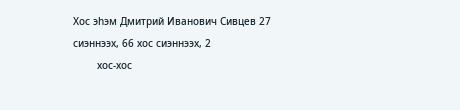Хос эһэм Дмитрий Иванович Сивцев 27 сиэннээх, 66 хос сиэннээх, 2
        хос-хос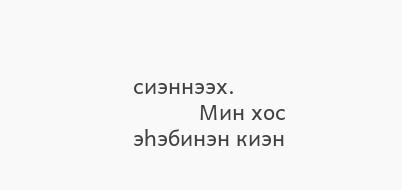сиэннээх.
           Мин хос эһэбинэн киэн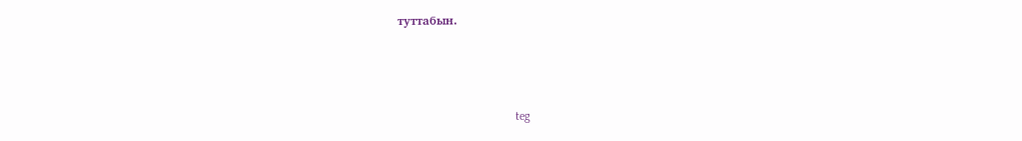туттабын.



                                       teg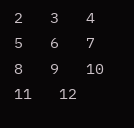2   3   4   5   6   7   8   9   10   11   12